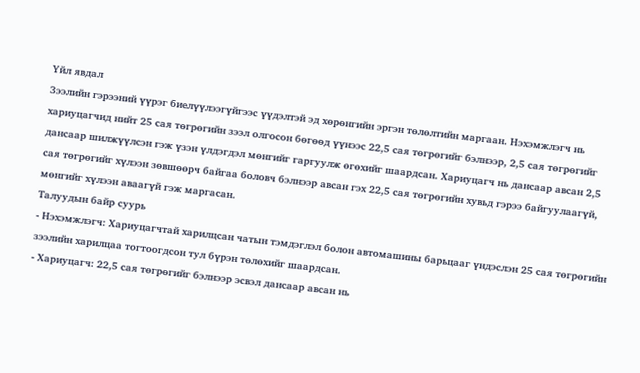Үйл явдал
Зээлийн гэрээний үүрэг биелүүлээгүйгээс үүдэлтэй эд хөрөнгийн эргэн төлөлтийн маргаан. Нэхэмжлэгч нь хариуцагчид нийт 25 сая төгрөгийн зээл олгосон бөгөөд үүнээс 22,5 сая төгрөгийг бэлнээр, 2,5 сая төгрөгийг дансаар шилжүүлсэн гэж үзэн үлдэгдэл мөнгийг гаргуулж өгөхийг шаардсан. Хариуцагч нь дансаар авсан 2,5 сая төгрөгийг хүлээн зөвшөөрч байгаа боловч бэлнээр авсан гэх 22,5 сая төгрөгийн хувьд гэрээ байгуулаагүй, мөнгийг хүлээн аваагүй гэж маргасан.
Талуудын байр суурь
- Нэхэмжлэгч: Хариуцагчтай харилцсан чатын тэмдэглэл болон автомашины барьцааг үндэслэн 25 сая төгрөгийн зээлийн харилцаа тогтоогдсон тул бүрэн төлөхийг шаардсан.
- Хариуцагч: 22,5 сая төгрөгийг бэлнээр эсвэл дансаар авсан нь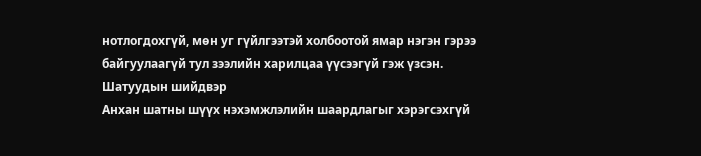нотлогдохгүй, мөн уг гүйлгээтэй холбоотой ямар нэгэн гэрээ байгуулаагүй тул зээлийн харилцаа үүсээгүй гэж үзсэн.
Шатуудын шийдвэр
Анхан шатны шүүх нэхэмжлэлийн шаардлагыг хэрэгсэхгүй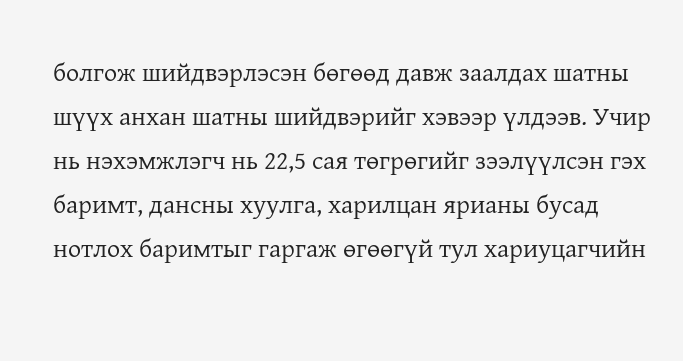болгож шийдвэрлэсэн бөгөөд давж заалдах шатны шүүх анхан шатны шийдвэрийг хэвээр үлдээв. Учир нь нэхэмжлэгч нь 22,5 сая төгрөгийг зээлүүлсэн гэх баримт, дансны хуулга, харилцан ярианы бусад нотлох баримтыг гаргаж өгөөгүй тул хариуцагчийн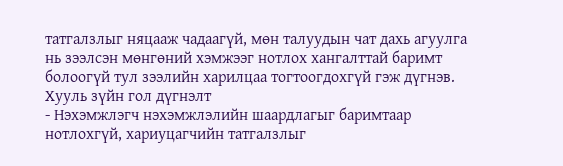татгалзлыг няцааж чадаагүй, мөн талуудын чат дахь агуулга нь зээлсэн мөнгөний хэмжээг нотлох хангалттай баримт болоогүй тул зээлийн харилцаа тогтоогдохгүй гэж дүгнэв.
Хууль зүйн гол дүгнэлт
- Нэхэмжлэгч нэхэмжлэлийн шаардлагыг баримтаар нотлохгүй, хариуцагчийн татгалзлыг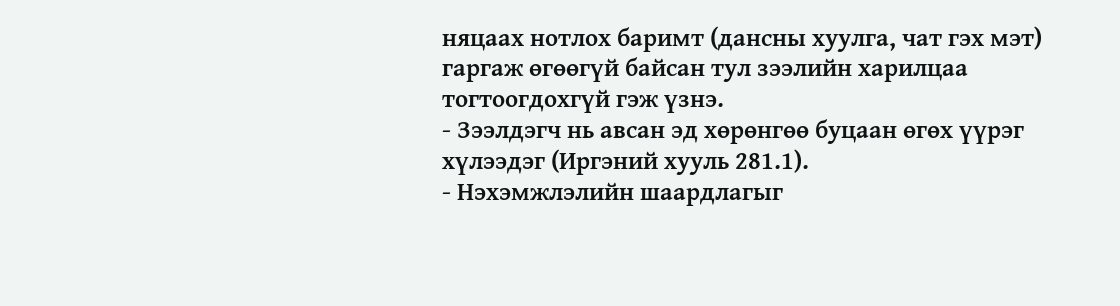няцаах нотлох баримт (дансны хуулга, чат гэх мэт) гаргаж өгөөгүй байсан тул зээлийн харилцаа тогтоогдохгүй гэж үзнэ.
- Зээлдэгч нь авсан эд хөрөнгөө буцаан өгөх үүрэг хүлээдэг (Иргэний хууль 281.1).
- Нэхэмжлэлийн шаардлагыг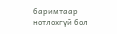баримтаар нотлохгүй бол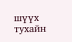шүүх тухайн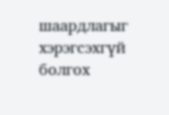шаардлагыг хэрэгсэхгүй болгох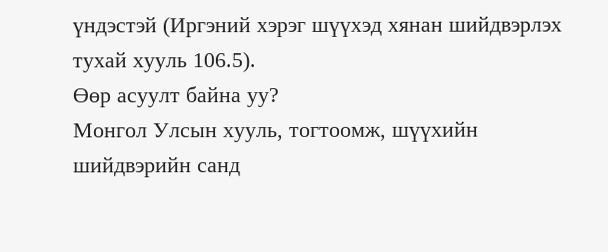үндэстэй (Иргэний хэрэг шүүхэд хянан шийдвэрлэх тухай хууль 106.5).
Өөр асуулт байна уу?
Монгол Улсын хууль, тогтоомж, шүүхийн шийдвэрийн санд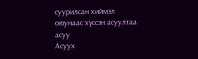суурилсан хиймэл оюунаас хүссэн асуултаа асуу
Асуух